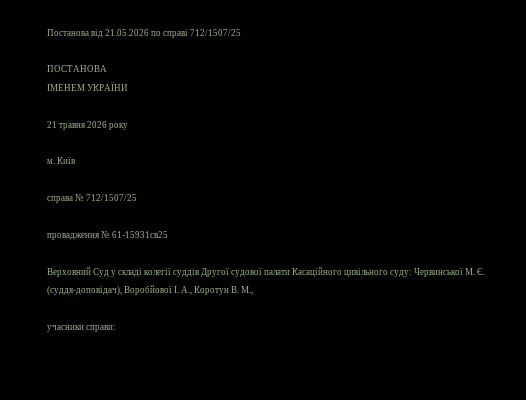Постанова від 21.05.2026 по справі 712/1507/25

ПОСТАНОВА
ІМЕНЕМ УКРАЇНИ

21 травня 2026 року

м. Київ

справа № 712/1507/25

провадження № 61-15931св25

Верховний Суд у складі колегії суддів Другої судової палати Касаційного цивільного суду: Червинської М. Є. (суддя-доповідач), Воробйової І. А., Коротун В. М.,

учасники справи: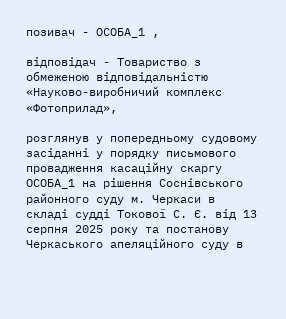позивач - ОСОБА_1 ,

відповідач - Товариство з обмеженою відповідальністю «Науково-виробничий комплекс «Фотоприлад»,

розглянув у попередньому судовому засіданні у порядку письмового провадження касаційну скаргу ОСОБА_1 на рішення Соснівського районного суду м. Черкаси в складі судді Токової С. Є. від 13 серпня 2025 року та постанову Черкаського апеляційного суду в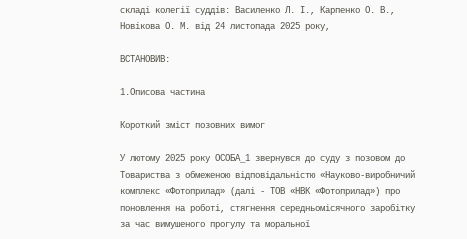складі колегії суддів: Василенко Л. І., Карпенко О. В., Новікова О. М. від 24 листопада 2025 року,

ВСТАНОВИВ:

1.Описова частина

Короткий зміст позовних вимог

У лютому 2025 року ОСОБА_1 звернувся до суду з позовом до Товариства з обмеженою відповідальністю «Науково-виробничий комплекс «Фотоприлад» (далі - ТОВ «НВК «Фотоприлад») про поновлення на роботі, стягнення середньомісячного заробітку за час вимушеного прогулу та моральної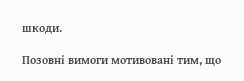шкоди.

Позовні вимоги мотивовані тим, що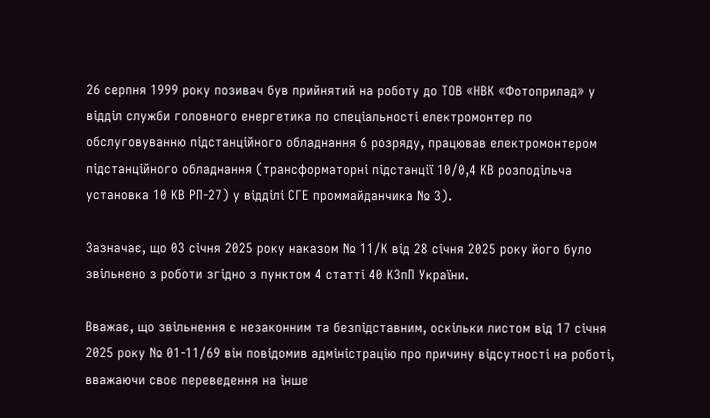26 серпня 1999 року позивач був прийнятий на роботу до ТОВ «НВК «Фотоприлад» у відділ служби головного енергетика по спеціальності електромонтер по обслуговуванню підстанційного обладнання 6 розряду, працював електромонтером підстанційного обладнання (трансформаторні підстанції 10/0,4 КВ розподільча установка 10 КВ РП-27) у відділі СГЕ проммайданчика № 3).

Зазначає, що 03 січня 2025 року наказом № 11/К від 28 січня 2025 року його було звільнено з роботи згідно з пунктом 4 статті 40 КЗпП України.

Вважає, що звільнення є незаконним та безпідставним, оскільки листом від 17 січня 2025 року № 01-11/69 він повідомив адміністрацію про причину відсутності на роботі, вважаючи своє переведення на інше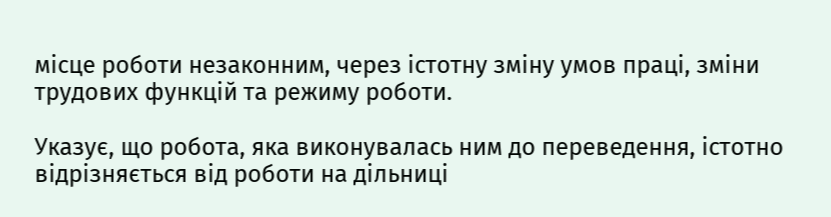місце роботи незаконним, через істотну зміну умов праці, зміни трудових функцій та режиму роботи.

Указує, що робота, яка виконувалась ним до переведення, істотно відрізняється від роботи на дільниці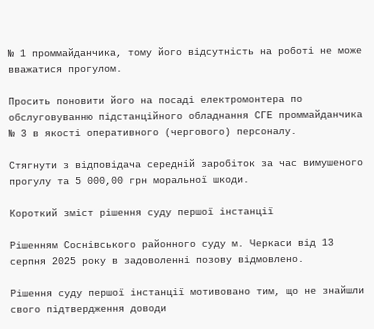№ 1 проммайданчика, тому його відсутність на роботі не може вважатися прогулом.

Просить поновити його на посаді електромонтера по обслуговуванню підстанційного обладнання СГЕ проммайданчика № 3 в якості оперативного (чергового) персоналу.

Стягнути з відповідача середній заробіток за час вимушеного прогулу та 5 000,00 грн моральної шкоди.

Короткий зміст рішення суду першої інстанції

Рішенням Соснівського районного суду м. Черкаси від 13 серпня 2025 року в задоволенні позову відмовлено.

Рішення суду першої інстанції мотивовано тим, що не знайшли свого підтвердження доводи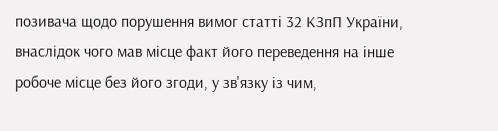позивача щодо порушення вимог статті 32 КЗпП України, внаслідок чого мав місце факт його переведення на інше робоче місце без його згоди, у зв'язку із чим,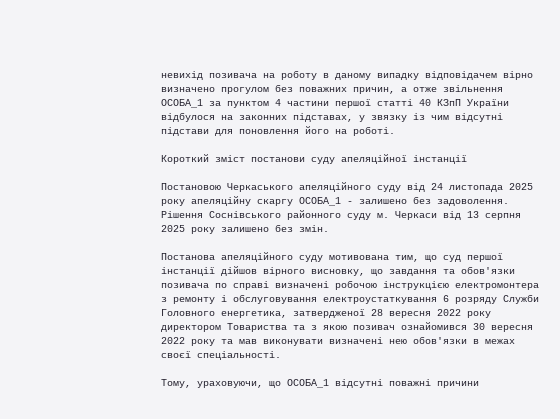невихід позивача на роботу в даному випадку відповідачем вірно визначено прогулом без поважних причин, а отже звільнення ОСОБА_1 за пунктом 4 частини першої статті 40 КЗпП України відбулося на законних підставах, у звязку із чим відсутні підстави для поновлення його на роботі.

Короткий зміст постанови суду апеляційної інстанції

Постановою Черкаського апеляційного суду від 24 листопада 2025 року апеляційну скаргу ОСОБА_1 - залишено без задоволення. Рішення Соснівського районного суду м. Черкаси від 13 серпня 2025 року залишено без змін.

Постанова апеляційного суду мотивована тим, що суд першої інстанції дійшов вірного висновку, що завдання та обов'язки позивача по справі визначені робочою інструкцією електромонтера з ремонту і обслуговування електроустаткування 6 розряду Служби Головного енергетика, затвердженої 28 вересня 2022 року директором Товариства та з якою позивач ознайомився 30 вересня 2022 року та мав виконувати визначені нею обов'язки в межах своєї спеціальності.

Тому, ураховуючи, що ОСОБА_1 відсутні поважні причини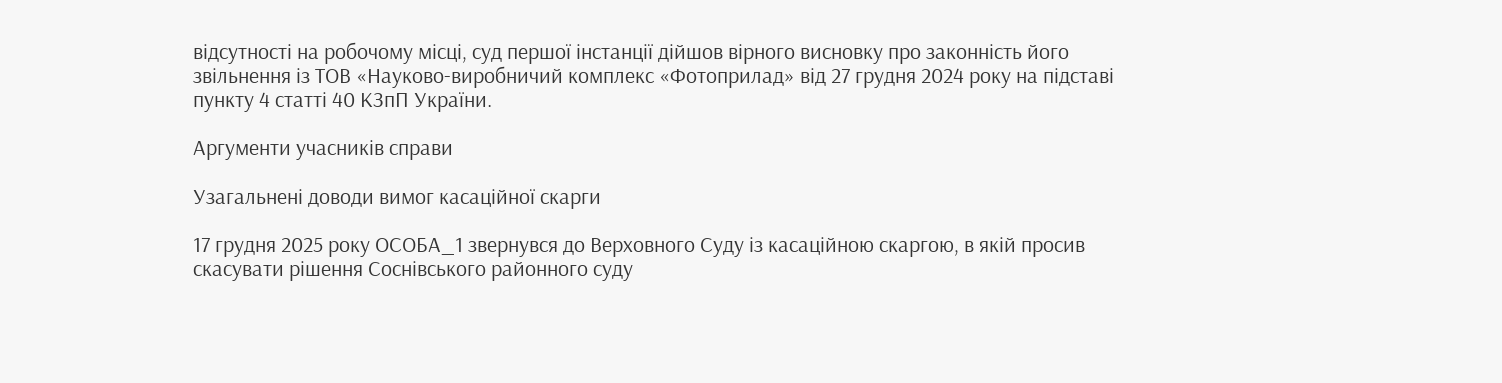відсутності на робочому місці, суд першої інстанції дійшов вірного висновку про законність його звільнення із ТОВ «Науково-виробничий комплекс «Фотоприлад» від 27 грудня 2024 року на підставі пункту 4 статті 40 КЗпП України.

Аргументи учасників справи

Узагальнені доводи вимог касаційної скарги

17 грудня 2025 року ОСОБА_1 звернувся до Верховного Суду із касаційною скаргою, в якій просив скасувати рішення Соснівського районного суду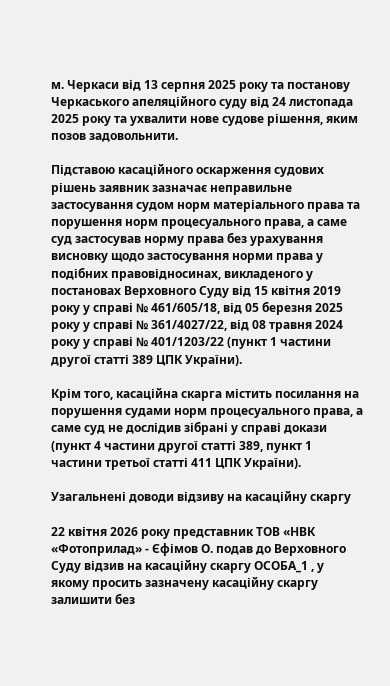м. Черкаси від 13 серпня 2025 року та постанову Черкаського апеляційного суду від 24 листопада 2025 року та ухвалити нове судове рішення, яким позов задовольнити.

Підставою касаційного оскарження судових рішень заявник зазначає неправильне застосування судом норм матеріального права та порушення норм процесуального права, а саме суд застосував норму права без урахування висновку щодо застосування норми права у подібних правовідносинах, викладеного у постановах Верховного Суду від 15 квітня 2019 року у справі № 461/605/18, від 05 березня 2025 року у справі № 361/4027/22, від 08 травня 2024 року у справі № 401/1203/22 (пункт 1 частини другої статті 389 ЦПК України).

Крім того, касаційна скарга містить посилання на порушення судами норм процесуального права, а саме суд не дослідив зібрані у справі докази (пункт 4 частини другої статті 389, пункт 1 частини третьої статті 411 ЦПК України).

Узагальнені доводи відзиву на касаційну скаргу

22 квітня 2026 року представник ТОВ «НВК «Фотоприлад» - Єфімов О. подав до Верховного Суду відзив на касаційну скаргу ОСОБА_1 , у якому просить зазначену касаційну скаргу залишити без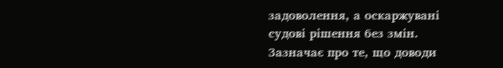задоволення, а оскаржувані судові рішення без змін. Зазначає про те, що доводи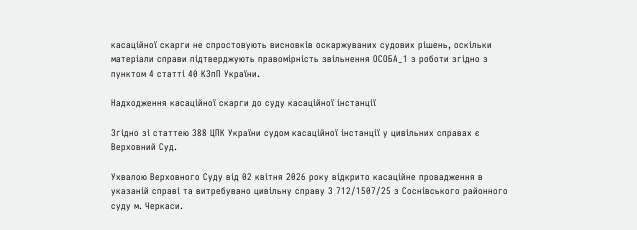касаційної скарги не спростовують висновків оскаржуваних судових рішень, оскільки матеріали справи підтверджують правомірність звільнення ОСОБА_1 з роботи згідно з пунктом 4 статті 40 КЗпП України.

Надходження касаційної скарги до суду касаційної інстанції

Згідно зі статтею 388 ЦПК України судом касаційної інстанції у цивільних справах є Верховний Суд.

Ухвалою Верховного Суду від 02 квітня 2026 року відкрито касаційне провадження в указаній справі та витребувано цивільну справу 3 712/1507/25 з Соснівського районного суду м. Черкаси.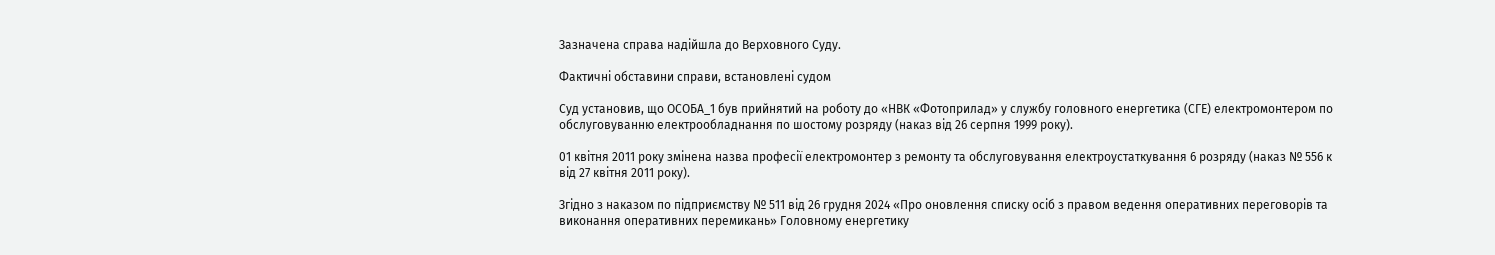Зазначена справа надійшла до Верховного Суду.

Фактичні обставини справи, встановлені судом

Суд установив, що ОСОБА_1 був прийнятий на роботу до «НВК «Фотоприлад» у службу головного енергетика (СГЕ) електромонтером по обслуговуванню електрообладнання по шостому розряду (наказ від 26 серпня 1999 року).

01 квітня 2011 року змінена назва професії електромонтер з ремонту та обслуговування електроустаткування 6 розряду (наказ № 556 к від 27 квітня 2011 року).

Згідно з наказом по підприємству № 511 від 26 грудня 2024 «Про оновлення списку осіб з правом ведення оперативних переговорів та виконання оперативних перемикань» Головному енергетику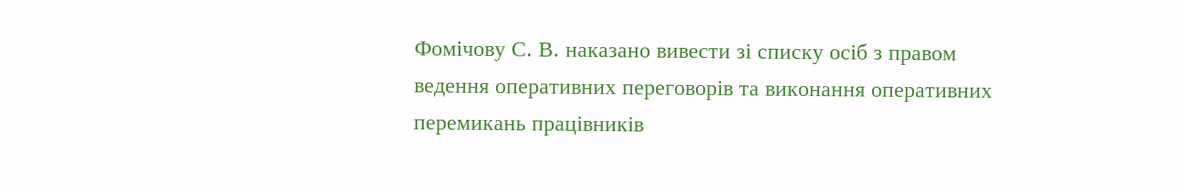Фомічову С. В. наказано вивести зі списку осіб з правом ведення оперативних переговорів та виконання оперативних перемикань працівників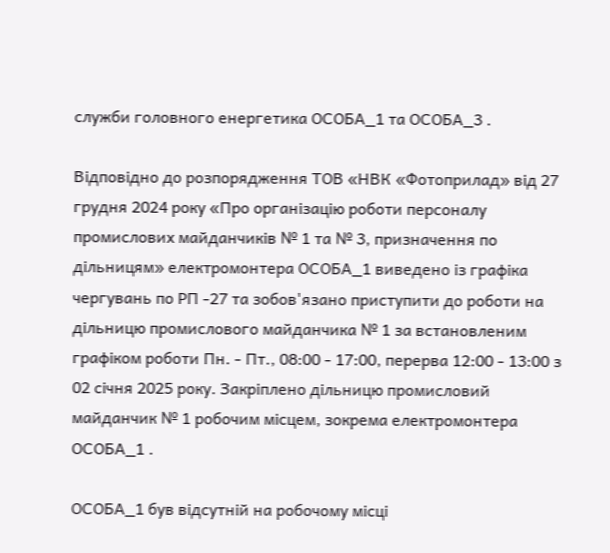служби головного енергетика ОСОБА_1 та ОСОБА_3 .

Відповідно до розпорядження ТОВ «НВК «Фотоприлад» від 27 грудня 2024 року «Про організацію роботи персоналу промислових майданчиків № 1 та № 3, призначення по дільницям» електромонтера ОСОБА_1 виведено із графіка чергувань по РП -27 та зобов'язано приступити до роботи на дільницю промислового майданчика № 1 за встановленим графіком роботи Пн. - Пт., 08:00 - 17:00, перерва 12:00 - 13:00 з 02 січня 2025 року. Закріплено дільницю промисловий майданчик № 1 робочим місцем, зокрема електромонтера ОСОБА_1 .

ОСОБА_1 був відсутній на робочому місці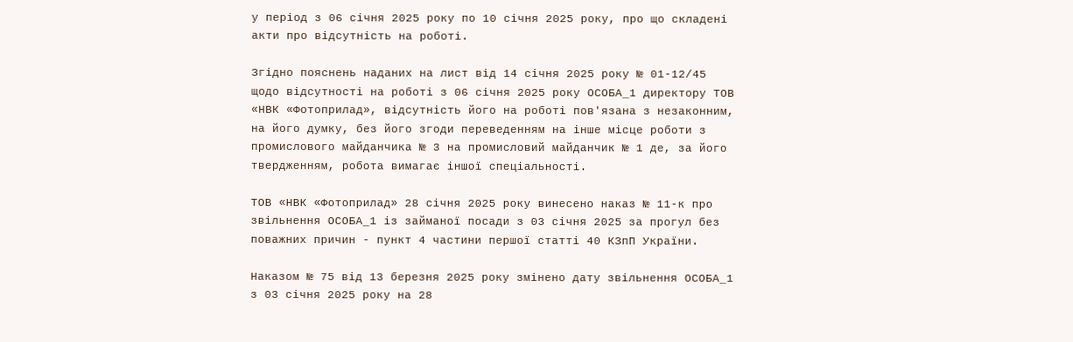у період з 06 січня 2025 року по 10 січня 2025 року, про що складені акти про відсутність на роботі.

Згідно пояснень наданих на лист від 14 січня 2025 року № 01-12/45 щодо відсутності на роботі з 06 січня 2025 року ОСОБА_1 директору ТОВ «НВК «Фотоприлад», відсутність його на роботі пов'язана з незаконним, на його думку, без його згоди переведенням на інше місце роботи з промислового майданчика № 3 на промисловий майданчик № 1 де, за його твердженням, робота вимагає іншої спеціальності.

ТОВ «НВК «Фотоприлад» 28 січня 2025 року винесено наказ № 11-к про звільнення ОСОБА_1 із займаної посади з 03 січня 2025 за прогул без поважних причин - пункт 4 частини першої статті 40 КЗпП України.

Наказом № 75 від 13 березня 2025 року змінено дату звільнення ОСОБА_1 з 03 січня 2025 року на 28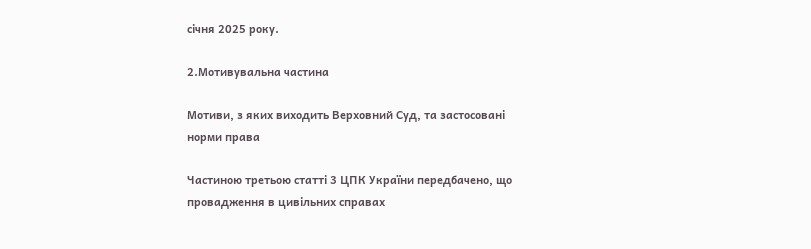січня 2025 року.

2.Мотивувальна частина

Мотиви, з яких виходить Верховний Суд, та застосовані норми права

Частиною третьою статті 3 ЦПК України передбачено, що провадження в цивільних справах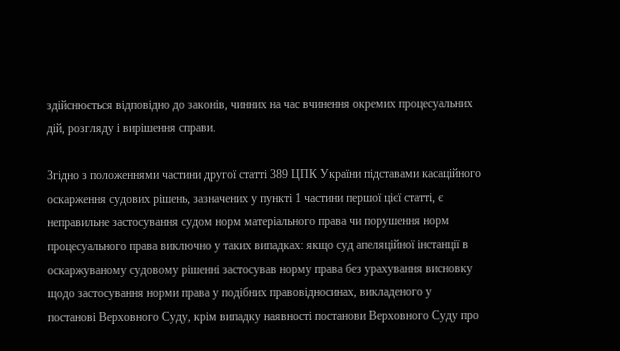здійснюється відповідно до законів, чинних на час вчинення окремих процесуальних дій, розгляду і вирішення справи.

Згідно з положеннями частини другої статті 389 ЦПК України підставами касаційного оскарження судових рішень, зазначених у пункті 1 частини першої цієї статті, є неправильне застосування судом норм матеріального права чи порушення норм процесуального права виключно у таких випадках: якщо суд апеляційної інстанції в оскаржуваному судовому рішенні застосував норму права без урахування висновку щодо застосування норми права у подібних правовідносинах, викладеного у постанові Верховного Суду, крім випадку наявності постанови Верховного Суду про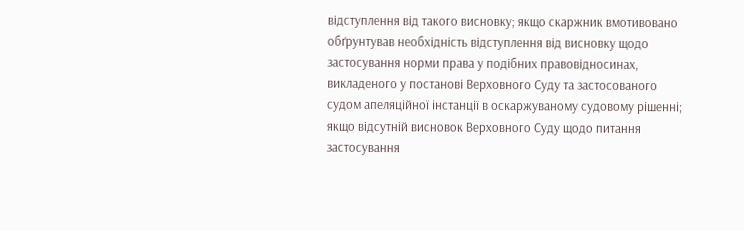відступлення від такого висновку; якщо скаржник вмотивовано обґрунтував необхідність відступлення від висновку щодо застосування норми права у подібних правовідносинах, викладеного у постанові Верховного Суду та застосованого судом апеляційної інстанції в оскаржуваному судовому рішенні; якщо відсутній висновок Верховного Суду щодо питання застосування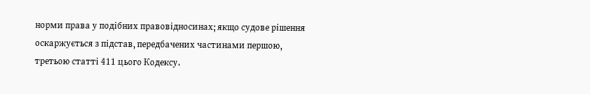норми права у подібних правовідносинах; якщо судове рішення оскаржується з підстав, передбачених частинами першою, третьою статті 411 цього Кодексу.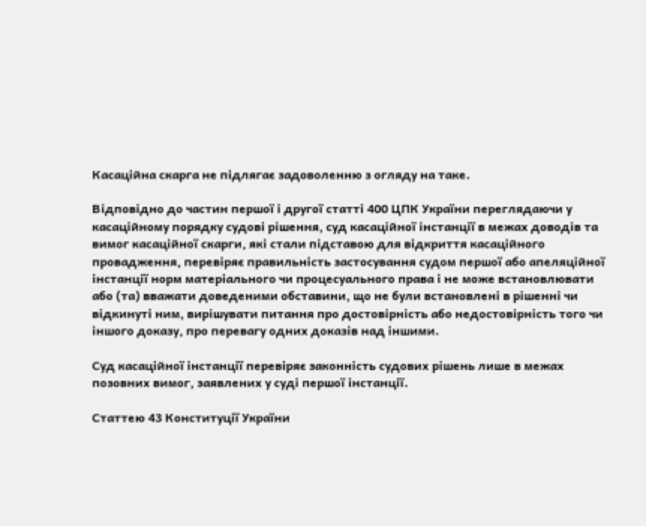Касаційна скарга не підлягає задоволенню з огляду на таке.

Відповідно до частин першої і другої статті 400 ЦПК України переглядаючи у касаційному порядку судові рішення, суд касаційної інстанції в межах доводів та вимог касаційної скарги, які стали підставою для відкриття касаційного провадження, перевіряє правильність застосування судом першої або апеляційної інстанції норм матеріального чи процесуального права і не може встановлювати або (та) вважати доведеними обставини, що не були встановлені в рішенні чи відкинуті ним, вирішувати питання про достовірність або недостовірність того чи іншого доказу, про перевагу одних доказів над іншими.

Суд касаційної інстанції перевіряє законність судових рішень лише в межах позовних вимог, заявлених у суді першої інстанції.

Статтею 43 Конституції України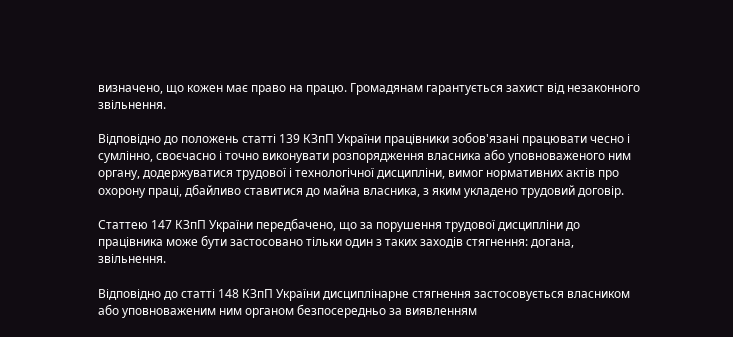визначено, що кожен має право на працю. Громадянам гарантується захист від незаконного звільнення.

Відповідно до положень статті 139 КЗпП України працівники зобов'язані працювати чесно і сумлінно, своєчасно і точно виконувати розпорядження власника або уповноваженого ним органу, додержуватися трудової і технологічної дисципліни, вимог нормативних актів про охорону праці, дбайливо ставитися до майна власника, з яким укладено трудовий договір.

Статтею 147 КЗпП України передбачено, що за порушення трудової дисципліни до працівника може бути застосовано тільки один з таких заходів стягнення: догана, звільнення.

Відповідно до статті 148 КЗпП України дисциплінарне стягнення застосовується власником або уповноваженим ним органом безпосередньо за виявленням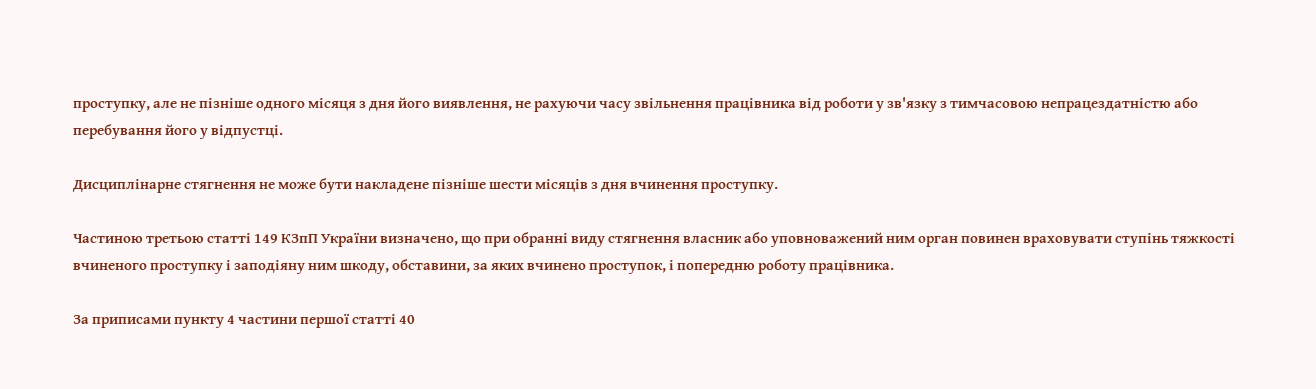проступку, але не пізніше одного місяця з дня його виявлення, не рахуючи часу звільнення працівника від роботи у зв'язку з тимчасовою непрацездатністю або перебування його у відпустці.

Дисциплінарне стягнення не може бути накладене пізніше шести місяців з дня вчинення проступку.

Частиною третьою статті 149 КЗпП України визначено, що при обранні виду стягнення власник або уповноважений ним орган повинен враховувати ступінь тяжкості вчиненого проступку і заподіяну ним шкоду, обставини, за яких вчинено проступок, і попередню роботу працівника.

За приписами пункту 4 частини першої статті 40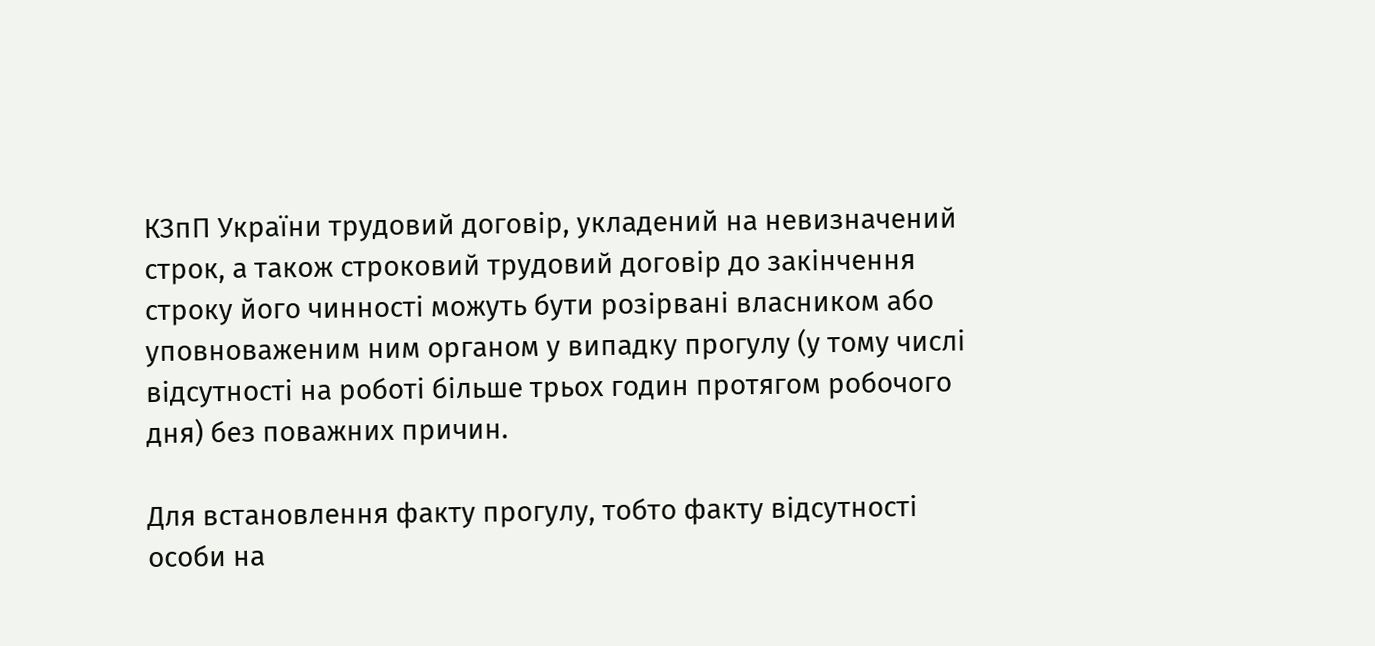КЗпП України трудовий договір, укладений на невизначений строк, а також строковий трудовий договір до закінчення строку його чинності можуть бути розірвані власником або уповноваженим ним органом у випадку прогулу (у тому числі відсутності на роботі більше трьох годин протягом робочого дня) без поважних причин.

Для встановлення факту прогулу, тобто факту відсутності особи на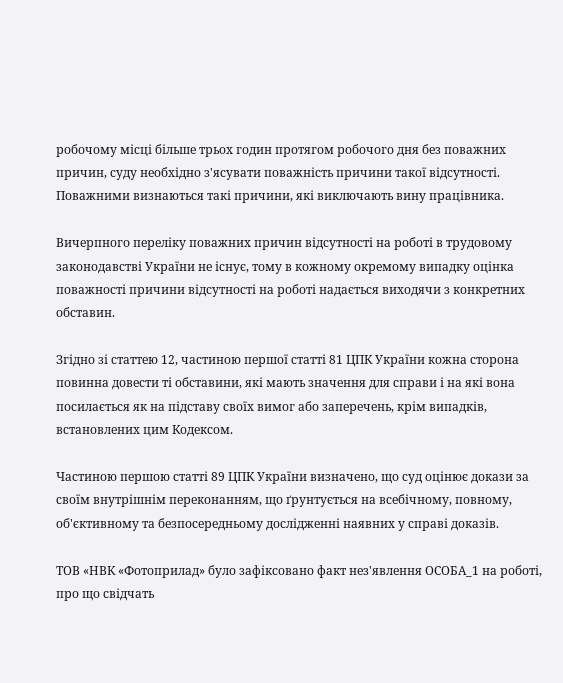робочому місці більше трьох годин протягом робочого дня без поважних причин, суду необхідно з'ясувати поважність причини такої відсутності. Поважними визнаються такі причини, які виключають вину працівника.

Вичерпного переліку поважних причин відсутності на роботі в трудовому законодавстві України не існує, тому в кожному окремому випадку оцінка поважності причини відсутності на роботі надається виходячи з конкретних обставин.

Згідно зі статтею 12, частиною першої статті 81 ЦПК України кожна сторона повинна довести ті обставини, які мають значення для справи і на які вона посилається як на підставу своїх вимог або заперечень, крім випадків, встановлених цим Кодексом.

Частиною першою статті 89 ЦПК України визначено, що суд оцінює докази за своїм внутрішнім переконанням, що ґрунтується на всебічному, повному, об'єктивному та безпосередньому дослідженні наявних у справі доказів.

ТОВ «НВК «Фотоприлад» було зафіксовано факт нез'явлення ОСОБА_1 на роботі, про що свідчать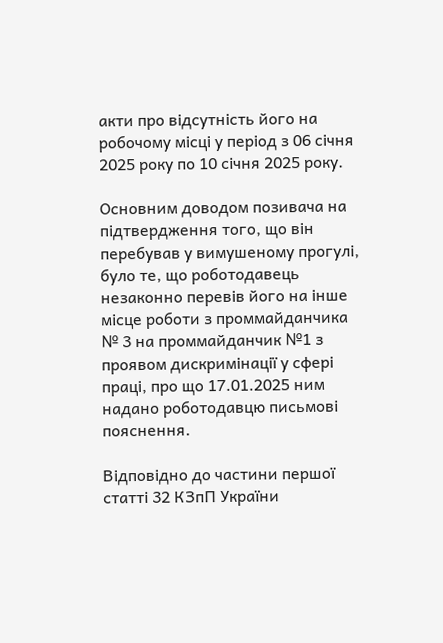акти про відсутність його на робочому місці у період з 06 січня 2025 року по 10 січня 2025 року.

Основним доводом позивача на підтвердження того, що він перебував у вимушеному прогулі, було те, що роботодавець незаконно перевів його на інше місце роботи з проммайданчика № 3 на проммайданчик №1 з проявом дискримінації у сфері праці, про що 17.01.2025 ним надано роботодавцю письмові пояснення.

Відповідно до частини першої статті 32 КЗпП України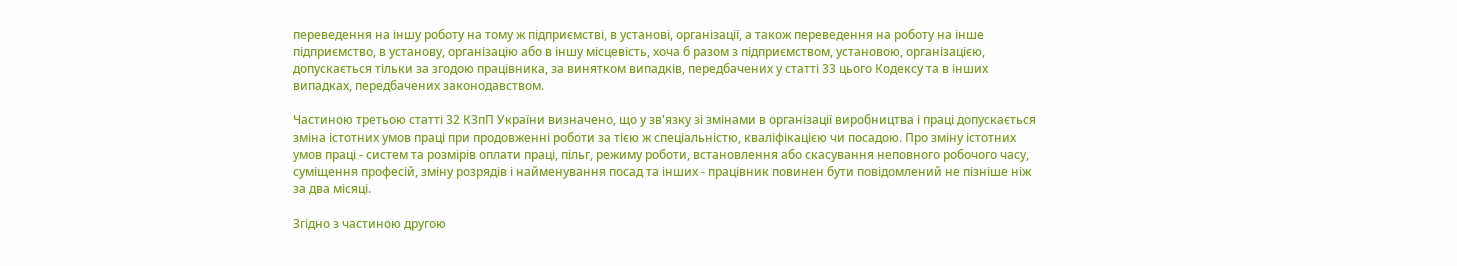переведення на іншу роботу на тому ж підприємстві, в установі, організації, а також переведення на роботу на інше підприємство, в установу, організацію або в іншу місцевість, хоча б разом з підприємством, установою, організацією, допускається тільки за згодою працівника, за винятком випадків, передбачених у статті 33 цього Кодексу та в інших випадках, передбачених законодавством.

Частиною третьою статті 32 КЗпП України визначено, що у зв'язку зі змінами в організації виробництва і праці допускається зміна істотних умов праці при продовженні роботи за тією ж спеціальністю, кваліфікацією чи посадою. Про зміну істотних умов праці - систем та розмірів оплати праці, пільг, режиму роботи, встановлення або скасування неповного робочого часу, суміщення професій, зміну розрядів і найменування посад та інших - працівник повинен бути повідомлений не пізніше ніж за два місяці.

Згідно з частиною другою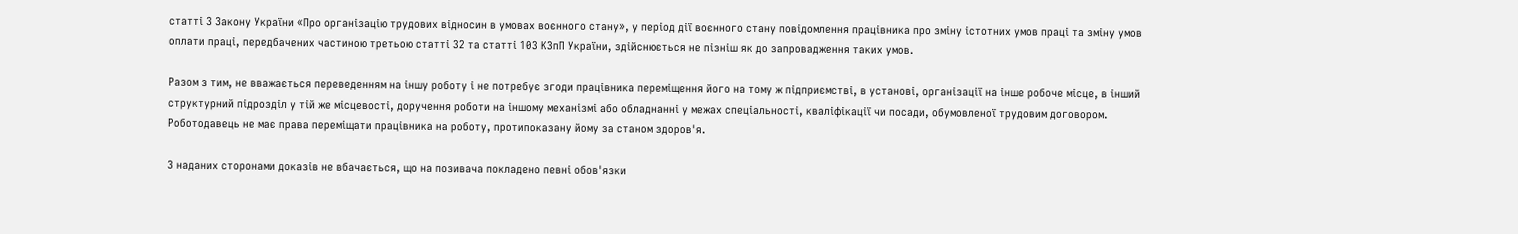статті 3 Закону України «Про організацію трудових відносин в умовах воєнного стану», у період дії воєнного стану повідомлення працівника про зміну істотних умов праці та зміну умов оплати праці, передбачених частиною третьою статті 32 та статті 103 КЗпП України, здійснюється не пізніш як до запровадження таких умов.

Разом з тим, не вважається переведенням на іншу роботу і не потребує згоди працівника переміщення його на тому ж підприємстві, в установі, організації на інше робоче місце, в інший структурний підрозділ у тій же місцевості, доручення роботи на іншому механізмі або обладнанні у межах спеціальності, кваліфікації чи посади, обумовленої трудовим договором. Роботодавець не має права переміщати працівника на роботу, протипоказану йому за станом здоров'я.

З наданих сторонами доказів не вбачається, що на позивача покладено певні обов'язки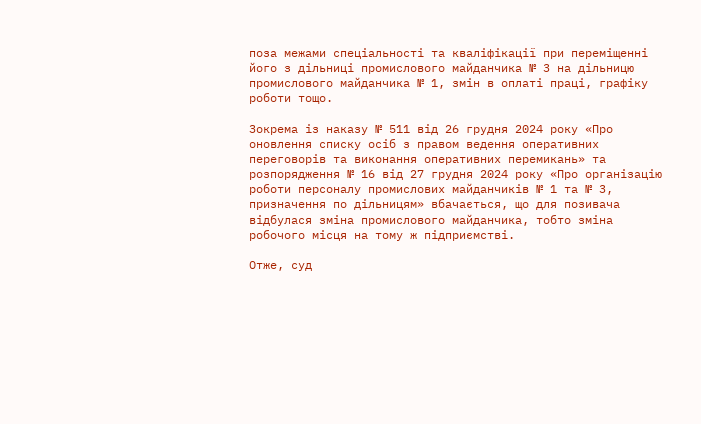поза межами спеціальності та кваліфікації при переміщенні його з дільниці промислового майданчика № 3 на дільницю промислового майданчика № 1, змін в оплаті праці, графіку роботи тощо.

Зокрема із наказу № 511 від 26 грудня 2024 року «Про оновлення списку осіб з правом ведення оперативних переговорів та виконання оперативних перемикань» та розпорядження № 16 від 27 грудня 2024 року «Про організацію роботи персоналу промислових майданчиків № 1 та № 3, призначення по дільницям» вбачається, що для позивача відбулася зміна промислового майданчика, тобто зміна робочого місця на тому ж підприємстві.

Отже, суд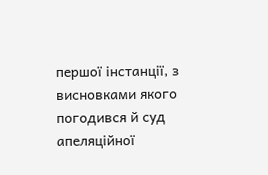першої інстанції, з висновками якого погодився й суд апеляційної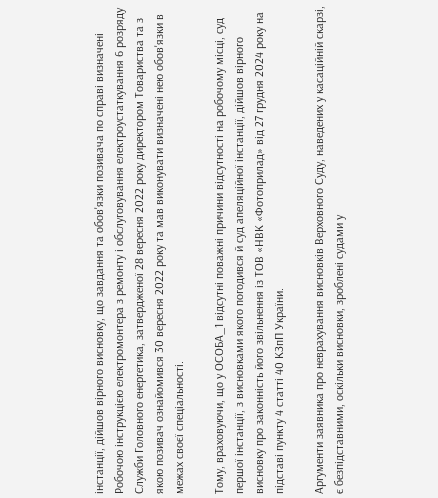інстанції, дійшов вірного висновку, що завдання та обов'язки позивача по справі визначені Робочою інструкцією електромонтера з ремонту і обслуговування електроустаткування 6 розряду Служби Головного енергетика, затвердженої 28 вересня 2022 року директором Товариства та з якою позивач ознайомився 30 вересня 2022 року та мав виконувати визначені нею обов'язки в межах своєї спеціальності.

Тому, враховуючи, що у ОСОБА_1 відсутні поважні причини відсутності на робочому місці, суд першої інстанції, з висновками якого погодився й суд апеляційної інстанції, дійшов вірного висновку про законність його звільнення із ТОВ «НВК «Фотоприлад» від 27 грудня 2024 року на підставі пункту 4 статті 40 КЗпП України.

Аргументи заявника про неврахування висновків Верховного Суду, наведених у касаційній скарзі, є безпідставними, оскільки висновки, зроблені судами у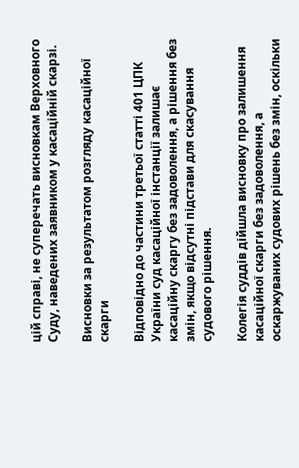цій справі, не суперечать висновкам Верховного Суду, наведених заявником у касаційній скарзі.

Висновки за результатом розгляду касаційної скарги

Відповідно до частини третьої статті 401 ЦПК України суд касаційної інстанції залишає касаційну скаргу без задоволення, а рішення без змін, якщо відсутні підстави для скасування судового рішення.

Колегія суддів дійшла висновку про залишення касаційної скарги без задоволення, а оскаржуваних судових рішень без змін, оскільки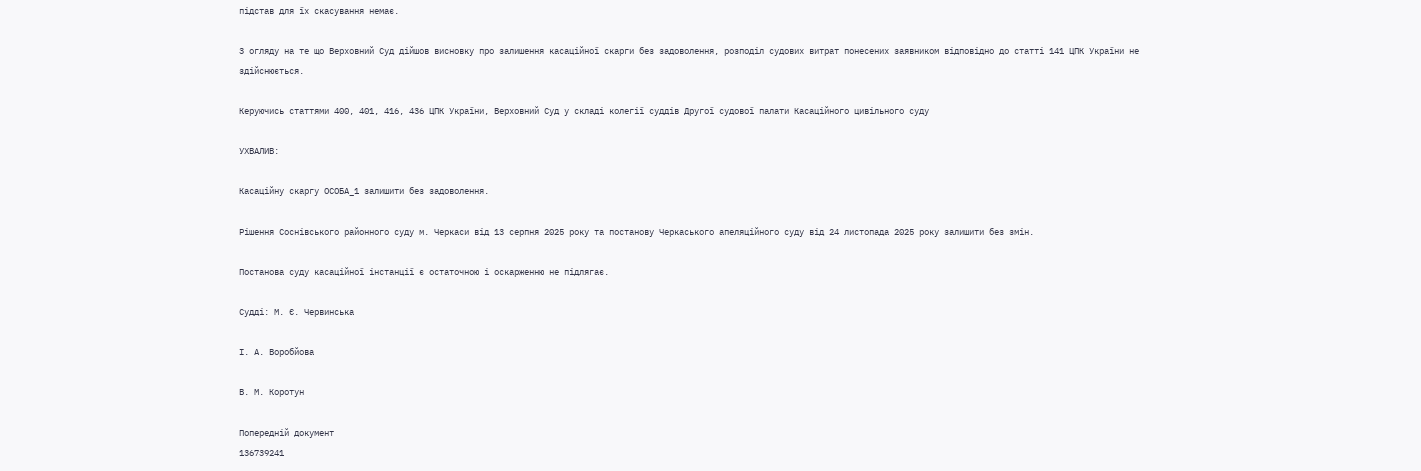підстав для їх скасування немає.

З огляду на те що Верховний Суд дійшов висновку про залишення касаційної скарги без задоволення, розподіл судових витрат понесених заявником відповідно до статті 141 ЦПК України не здійснюється.

Керуючись статтями 400, 401, 416, 436 ЦПК України, Верховний Суд у складі колегії суддів Другої судової палати Касаційного цивільного суду

УХВАЛИВ:

Касаційну скаргу ОСОБА_1 залишити без задоволення.

Рішення Соснівського районного суду м. Черкаси від 13 серпня 2025 року та постанову Черкаського апеляційного суду від 24 листопада 2025 року залишити без змін.

Постанова суду касаційної інстанції є остаточною і оскарженню не підлягає.

Судді: М. Є. Червинська

І. А. Воробйова

В. М. Коротун

Попередній документ
136739241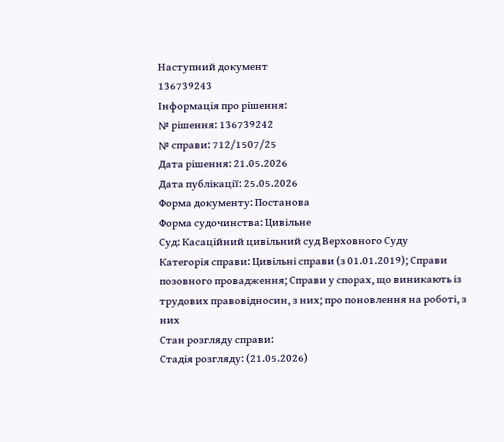Наступний документ
136739243
Інформація про рішення:
№ рішення: 136739242
№ справи: 712/1507/25
Дата рішення: 21.05.2026
Дата публікації: 25.05.2026
Форма документу: Постанова
Форма судочинства: Цивільне
Суд: Касаційний цивільний суд Верховного Суду
Категорія справи: Цивільні справи (з 01.01.2019); Справи позовного провадження; Справи у спорах, що виникають із трудових правовідносин, з них; про поновлення на роботі, з них
Стан розгляду справи:
Стадія розгляду: (21.05.2026)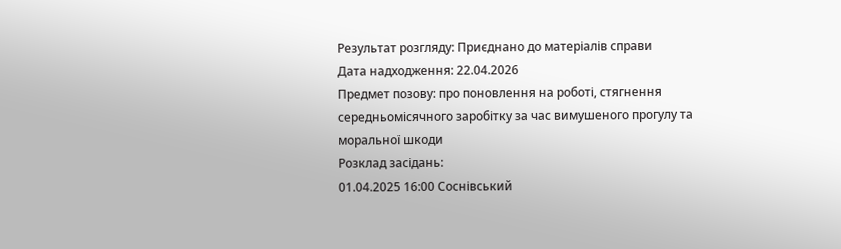Результат розгляду: Приєднано до матеріалів справи
Дата надходження: 22.04.2026
Предмет позову: про поновлення на роботі, стягнення середньомісячного заробітку за час вимушеного прогулу та моральної шкоди
Розклад засідань:
01.04.2025 16:00 Соснівський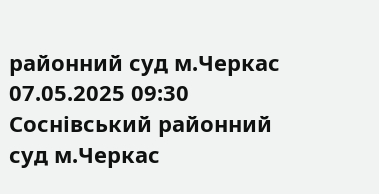районний суд м.Черкас
07.05.2025 09:30 Соснівський районний суд м.Черкас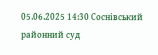05.06.2025 14:30 Соснівський районний суд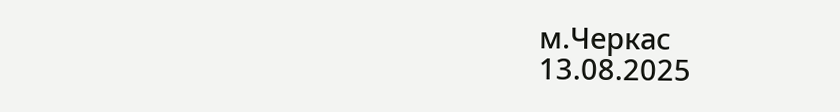м.Черкас
13.08.2025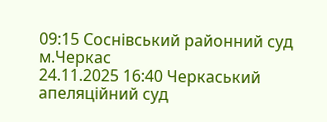09:15 Соснівський районний суд м.Черкас
24.11.2025 16:40 Черкаський апеляційний суд